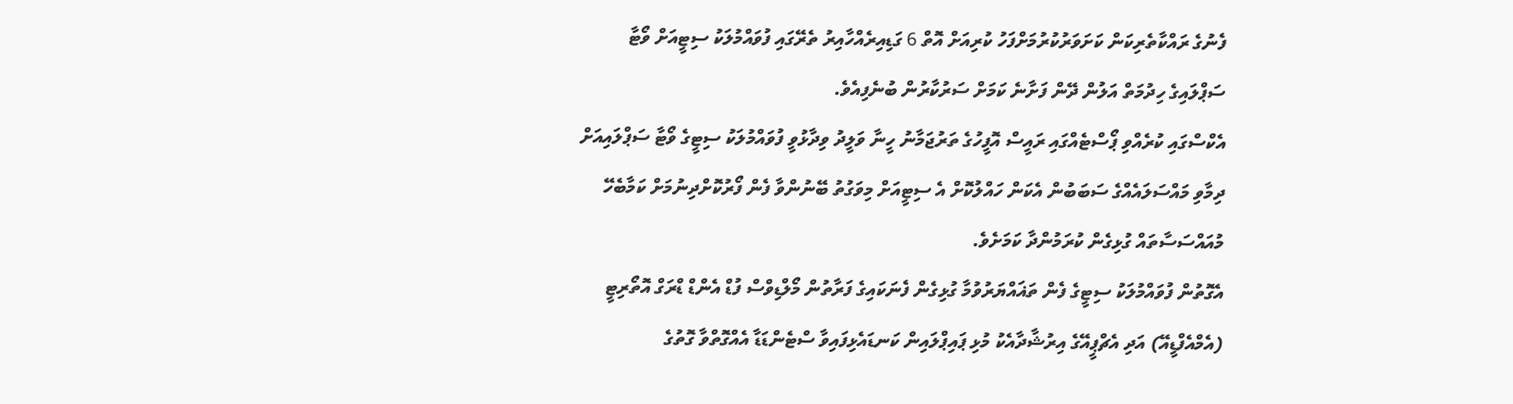ފެނުގެ ރައްކާތެރިކަން ކަށަވަރުކުރުމަށްފަހު ކުރިއަށް އޮތް 6 ގަޑިއިރެއްހާއިރު ތެރޭގައި ފުވައްމުލަކު ސިޓީއަށް ވޯޓާ ސަޕްލައިގެ ހިދުމަތް އަލުން ދޭން ފަށާނެ ކަމަށް ސަރުކާރުން ބުނެފިއެވެ.
އެކްސްގައި ކުރެއްވި ޕޯސްޓެއްގައި ރައީސް އޮފީހުގެ ތަރުޖަމާނު ހީނާ ވަލީދު ވިދާޅުވީ ފުވައްމުލަކު ސިޓީގެ ވޯޓާ ސަޕްލައިއަށް ދިމާވި މައްސަލައެއްގެ ސަބަބުން އެކަން ހައްލުކޮށް އެ ސިޓީއަށް މިވަގުތު ބޭނުންވާ ފެން ފޯރުކޮށްދިނުމަށް ކަމާބެހޭ މުއައްސަސާތައް ގުޅިގެން ކުރަމުންދާ ކަމަށެވެ.
އެގޮތުން ފުވައްމުލަކު ސިޓީގެ ފެން ތަޣައްޔަރުވުމާ ގުޅިގެން ފެނަކައިގެ ފަރާތުން މޯލްޑިވްސް ފުޑް އެންޑް ޑްރަގް އޮތޯރިޓީ (އެމްއެފްޑީއޭ) އަދި އެޗްޕީއޭގެ އިރުޝާދާއެކު މުޅި ޕައިޕްލައިން ކަނޑައެޅިފައިވާ ސްޓެންޑަޑާ އެއްގޮތްވާ ގޮތުގެ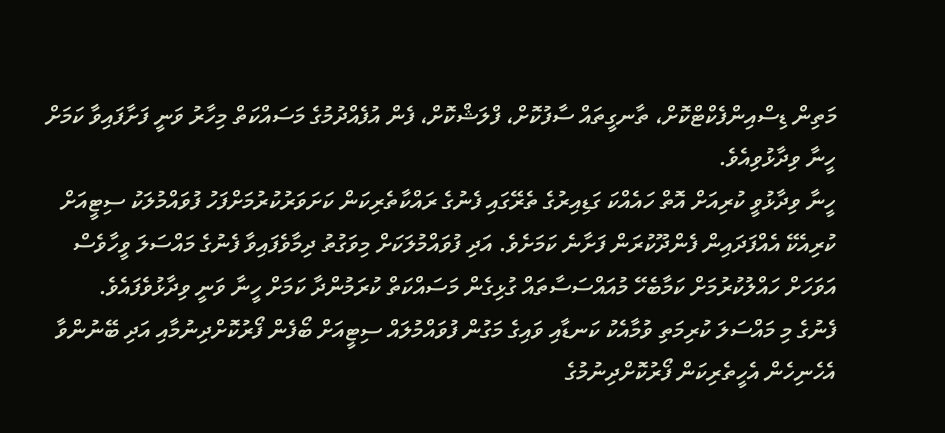މަތިން ޑިސްއިންފެކްޓްކޮށް، ތާނގީތައް ސާފުކޮށް، ފްލަޝްކޮށް، ފެން އުފެއްދުމުގެ މަސައްކަތް މިހާރު ވަނީ ފަށާފައިވާ ކަމަށް ހީނާ ވިދާޅުވިއެވެ.
ހީނާ ވިދާޅުވީ ކުރިއަށް އޮތް ހައެއްކަ ގަޑިއިރުގެ ތެރޭގައި ފެނުގެ ރައްކާތެރިކަން ކަށަވަރުކުރުމަށްފަހު ފުވައްމުލަކު ސިޓީއަށް ކުރިއެކޭ އެއްފަދައިން ފެންދޫކުރަން ފަށާނެ ކަމަށެވެ. އަދި ފުވައްމުލަކަށް މިވަގުތު ދިމާވެފައިވާ ފެނުގެ މައްސަލަ ވީހާވެސް އަވަހަށް ހައްލުކުރުމަށް ކަމާބެހޭ މުއައްސަސާތައް ގުޅިގެން މަސައްކަތް ކުރަމުންދާ ކަމަށް ހީނާ ވަނީ ވިދާޅުވެފައެވެ.
ފެނުގެ މި މައްސަލަ ކުރިމަތި ވުމާއެކު ކަނޑާއި ވައިގެ މަގުން ފުވައްމުލައް ސިޓީއަށް ބޯފެން ފޯރުކޮށްދިނުމާއި އަދި ބޭނުންވާ އެހެނިހެން އެހީތެރިކަން ފޯރުކޮށްދިނުމުގެ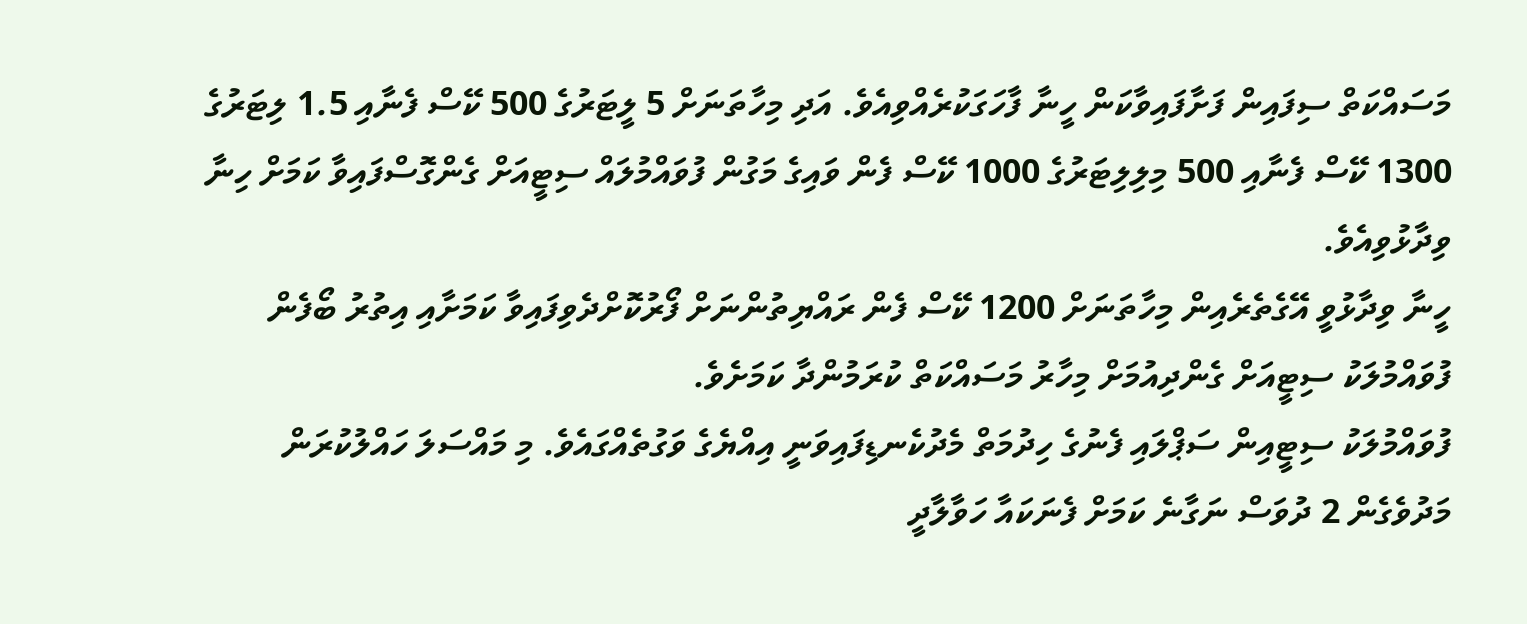މަސައްކަތް ސިފައިން ފަށާފައިވާކަން ހީނާ ފާހަގަކުރެއްވިއެވެ. އަދި މިހާތަނަށް 5 ލީޓަރުގެ 500 ކޭސް ފެނާއި 1.5 ލިޓަރުގެ 1300 ކޭސް ފެނާއި 500 މިލިލިޓަރުގެ 1000 ކޭސް ފެން ވައިގެ މަގުން ފުވައްމުލައް ސިޓީއަށް ގެންގޮސްފައިވާ ކަމަށް ހިނާ ވިދާޅުވިއެވެ.
ހީނާ ވިދާޅުވީ އޭގެތެރެއިން މިހާތަނަށް 1200 ކޭސް ފެން ރައްޔިތުންނަށް ފޯރުކޮށްދެވިފައިވާ ކަމަށާއި އިތުރު ބޯފެން ފުވައްމުލަކު ސިޓީއަށް ގެންދިއުމަށް މިހާރު މަސައްކަތް ކުރަމުންދާ ކަމަށެވެ.
ފުވައްމުލަކު ސިޓީއިން ސަޕްލައި ފެނުގެ ހިދުމަތް މެދުކެނޑިފައިވަނީ އިއްޔެގެ ވަގުތެއްގައެވެ. މި މައްސަލަ ހައްލުކުރަން މަދުވެގެން 2 ދުވަސް ނަގާނެ ކަމަށް ފެނަކައާ ހަވާލާދީ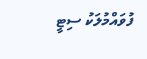ފުވައްމުލަކު ސިޓީ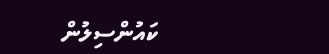ކައުންސިލުން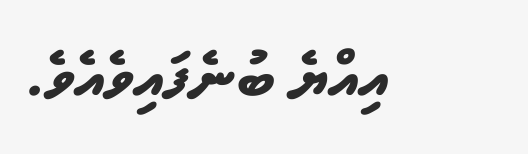އިއްޔެ ބުނެފައިވެއެވެ.